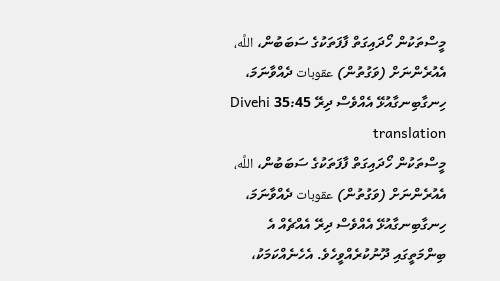މީސްތަކުން ހޯދައިގަތް ފާފަތަކުގެ ސަބަބުން، اللَّه، އެއުރެންނަށް (ވަގުތުން) عقوبات ދެއްވާނަމަ، ހިނގާބިނގާއުޅޭ އެއްވެސް ދިރޭ 35:45 Divehi translation
މީސްތަކުން ހޯދައިގަތް ފާފަތަކުގެ ސަބަބުން، اللَّه، އެއުރެންނަށް (ވަގުތުން) عقوبات ދެއްވާނަމަ، ހިނގާބިނގާއުޅޭ އެއްވެސް ދިރޭ އެއްޗެއް އެ ބިންމަތީގައި ދޫނުކުރެއްވީހެވެ. އެހެނެއްކަމަކު،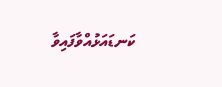ކަނޑައަޅުއްވާފައިވާ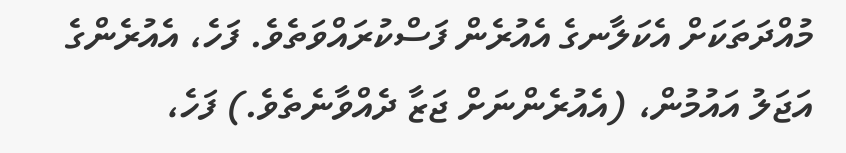މުއްދަތަކަށް އެކަލާނގެ އެއުރެން ފަސްކުރައްވަތެވެ. ފަހެ، އެއުރެންގެ އަޖަލު އައުމުން، (އެއުރެންނަށް ޖަޒާ ދެއްވާނެތެވެ.) ފަހެ،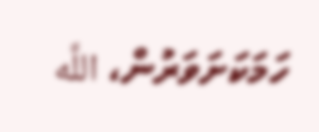ހަމަކަށަވަރުން، اللَّه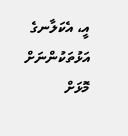އީ، އެކަލާނގެ އަޅުތަކުންނަށް މޮޅަށް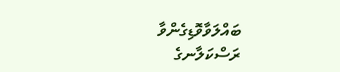ބައްލަވާވޮޑިގެންވާ ރަސްކަލާނގެ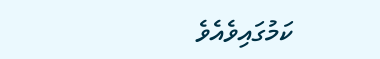ކަމުގައިވެއެވެ